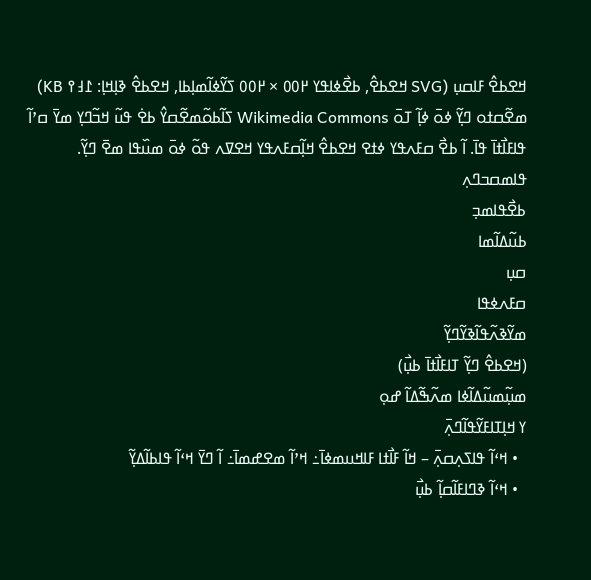ߞߐߕߐ߮ ߓߊߛߎ߲ (SVG ߞߐߕߐ߮, ߕߐ߯ߦߊߟߌ ߂߀߀ × ߂߀߀ ߖߌ߬ߦߊ߬ߘߊ߲ߕߊ, ߞߐߕߐ߮ ߢߊ߲ߞߊ߲: ߁߃߉ KB)
ߘߐ߬ߛߙߋ ߣߌ߲߬ ߦߋ߫ ߦߊ߲߬ ߠߋ߫ Wikimedia Commons ߖߊ߬ߕߋ߬ߘߐ߬ߛߌ߮ ߕߐ߭ ߟߎ߬ ߞߏ߬ߣߌ߲ ߘߌ߫ ߛߴߊ߬ ߟߊߓߊ߯ߙߊ߫ ߟߊ߫. ߊ߬ ߕߐ߯ ߛߓߍߟߌ ߦߙߐ ߞߐߕߐ߮ ߞߊ߲߬ߛߓߍߟߌ ߞߐߜߍ ߟߋ߬ ߦߋ߫ ߘߎ߰ߟߊ ߘߐ߫ ߣߌ߲߬.
ߟߊߘߛߏߣߍ߲
ߕߐ߯ߟߊߘߏ߲
ߕߎ߬ߡߊ߬ߘߊ
ߛߎ߲
ߛߓߍߦߟߊ
ߘߌ߬ߢߍ߬ߟߊ߬ߢߌ߬ߣߌ߲߬
(ߞߐߕߐ߮ ߣߌ߲߬ ߠߊߓߊ߯ߙߊ߫ ߕߎ߲߯)
ߘߎ߲߬ߘߎ߬ߡߊ߬ߦߊ ߘߍ߬ߒ߬ߡߊ߬ ߝߋ߲
ߌ ߞߊ߲ߠߊߓߌ߬ߟߊ߬ߣߍ߲߫
  • ߞߵߊ߬ ߟߊߖߍ߲ߛߍ߲߫ – ߞߊ߬ ߓߊ߯ߙߊ ߓߊߞߎߘߦߊ߫߸ ߞߴߊ߬ ߘߐߝߘߊ߫߸ ߊ߬ ߣߌ߫ ߞߵߊ߬ ߟߊߕߊ߬ߡߌ߲߬
  • ߞߵߊ߬ ߢߣߊߓߊ߬ߛߊ߲߬ ߕߎ߲߯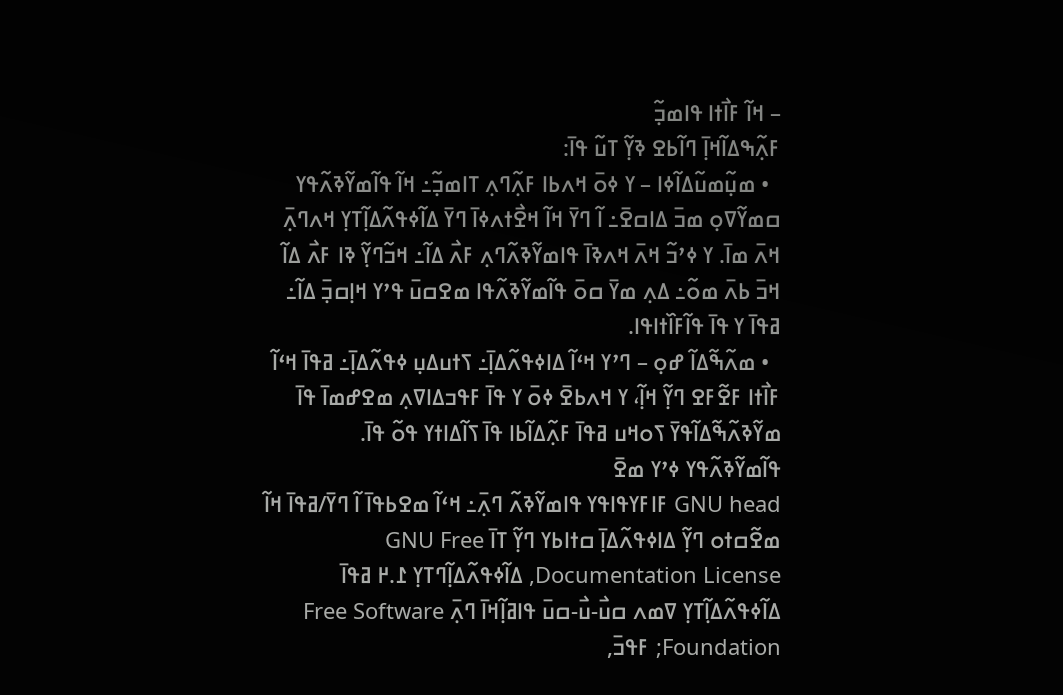– ߞߊ߬ ߓߊ߯ߙߊ ߟߊߘߏ߲߬
ߓߍ߲߬ߒߡߊ߬ߞߊ߲߫ ߣߊ߬ߕߐ ߢߌ߲߬ ߠߎ߬ ߟߊ߫:
  • ߘߎ߲߬ߘߎ߬ߡߊ߬ߦߊ – ߌ ߦߋ߫ ߞߍߕߊ ߓߍ߲߬ߣߍ߲ ߠߊߘߏ߲߬߸ ߞߊ߬ ߟߊ߬ߘߌ߬ߢߍ߬ߟߌ ߛߘߌ߬ߜߋ߲ ߘߏ߫ ߡߊߛߐ߫߸ ߊ߬ ߣߌ߫ ߞߊ߬ ߞߐ߯ߙߍߦߊ߫ ߣߌ߫ ߡߊ߬ߦߟߍ߬ߡߊ߲߬ߠߌ߲ ߞߍߣߍ߲߫ ߞߍ߫ ߘߊ߫. ߌ ߦߴߏ߬ ߞߍ߫ ߞߍߢߊ߫ ߟߊߘߌ߬ߢߍ߬ߣߍ߲ ߓߍ߯ ߡߊ߬߸ ߞߏ߬ߣߌ߲߬ ߢߊ ߓߍ߯ ߡߊ߬ ߞߏ߫ ߕߍ߫ ߘߋ߬߸ ߡߍ߲ ߘߌ߫ ߛߋ߫ ߟߊ߬ߘߌ߬ߢߍ߬ߟߊ ߘߐߛߎ߫ ߟߴߌ ߞߊ߲ߛߏ߲߫ ߡߊ߬߸ ߥߟߊ߫ ߌ ߟߊ߫ ߟߊ߬ߓߊ߰ߙߊߟߊ.
  • ߘߍ߬ߒ߬ߡߊ߬ ߝߋ߲ – ߣߴߌ ߞߵߊ߬ ߡߊߦߟߍ߬ߡߊ߲߫߸ ߖߙߎߡߎ߲ ߦߟߍ߬ߡߊ߲߫߸ ߥߟߊ߫ ߞߵߊ߬ ߓߊ߯ߙߊ ߓߐ߬ߓߐ ߣߌ߲߬ ߞߊ߲߬، ߌ ߞߍߕߐ߫ ߦߋ߫ ߌ ߟߊ߫ ߓߟߏߡߊߜߍ߲ ߘߐߝߘߊ߫ ߟߊ߫ ߘߌ߬ߢߍ߬ߒ߬ߡߊ߬ߟߌ߫ ߖߋߞߎ ߥߟߊ߫ ߓߍ߲߬ߡߊ߬ߕߊ ߟߊ߫ ߖߊ߬ߡߊߙߌ ߟߋ߬ ߟߊ߫.
ߟߊ߬ߘߌ߬ߢߍ߬ߟߌ ߦߴߌ ߘߐ߫
GNU head ߓߊߓߌߟߊߟߌ ߟߊߘߌ߬ߢߍ߬ ߣߍ߲߫߸ ߞߵߊ߬ ߘߐߕߟߊ߫ ߊ߬ ߣߌ߫/ߥߟߊ߫ ߞߊ߬ ߘߐ߬ߛߙߋ ߣߌ߲߬ ߡߊߦߟߍ߬ߡߊ߲߫ ߛߙߊߕߌ ߣߌ߲߬ ߠߊ߫ GNU Free Documentation License, ߡߊ߬ߦߟߍ߬ߡߊ߲߬ߣߠߌ߲ ߁.߂ ߥߟߊ߫ ߡߊ߬ߦߟߍ߬ߡߊ߲߬ߠߌ߲ ߜߘߍ ߛߎ߯-ߎ߯-ߛߎ߫ ߟߊߥߊ߲߬ߞߊ߫ ߣߍ߲߫ Free Software Foundation; ߓߟߏ߫,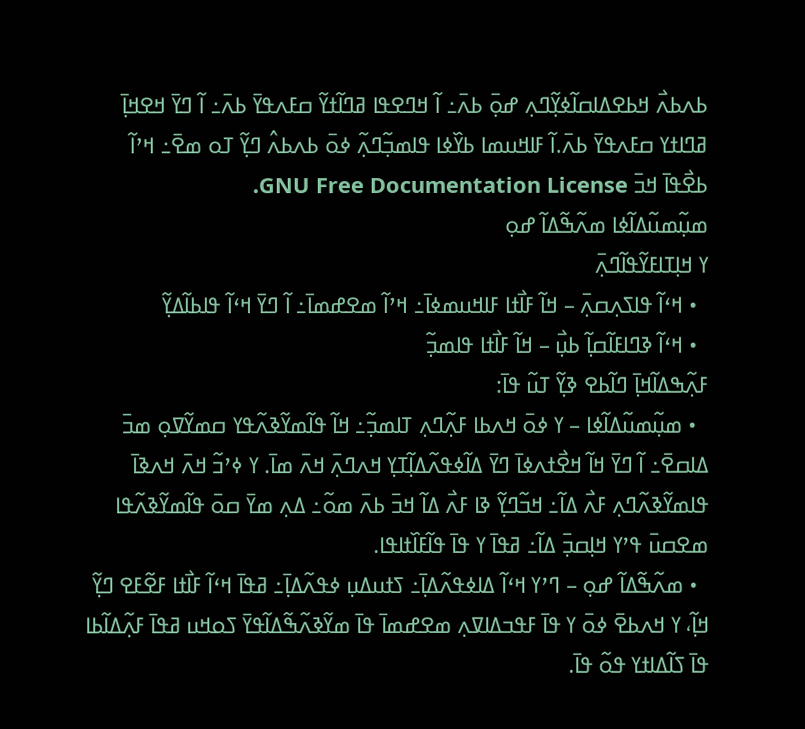ߕߍߕߍ߯ ߞߕߐߡߊߛߊ߬ߦߌ߲߬ߣߍ߲ ߝߋ߲߫ ߕߍ߫߸ ߊ߬ ߞߣߐߟߊ ߥߣߊ߬ߙߌ߬ ߛߓߍߟߌ߫ ߕߍ߫߸ ߊ߬ ߣߌ߫ ߞߐߞߊ߲߫ ߥߣߊߙߌ ߛߓߍߟߌ߫ ߕߍ߫.ߊ߬ ߓߊߞߎߘߊ ߕߌ߰ߦߊ ߟߊߘߏ߲߬ߣߍ߲߬ ߦߋ߫ ߕߍߕߍ߮ ߣߌ߲߬ ߠߋ ߘߐ߫߸ ߞߴߊ߬ ߕߐ߯ߟߊ߫ ߞߏ߫ GNU Free Documentation License.
ߘߎ߲߬ߘߎ߬ߡߊ߬ߦߊ ߘߍ߬ߒ߬ߡߊ߬ ߝߋ߲
ߌ ߞߊ߲ߠߊߓߌ߬ߟߊ߬ߣߍ߲߫
  • ߞߵߊ߬ ߟߊߖߍ߲ߛߍ߲߫ – ߞߊ߬ ߓߊ߯ߙߊ ߓߊߞߎߘߦߊ߫߸ ߞߴߊ߬ ߘߐߝߘߊ߫߸ ߊ߬ ߣߌ߫ ߞߵߊ߬ ߟߊߕߊ߬ߡߌ߲߬
  • ߞߵߊ߬ ߢߣߊߓߊ߬ߛߊ߲߬ ߕߎ߲߯ – ߞߊ߬ ߓߊ߯ߙߊ ߟߊߘߏ߲߬
ߓߍ߲߬ߒߡߊ߬ߞߊ߲߫ ߣߊ߬ߕߐ ߢߌ߲߬ ߠߎ߬ ߟߊ߫:
  • ߘߎ߲߬ߘߎ߬ߡߊ߬ߦߊ – ߌ ߦߋ߫ ߞߍߕߊ ߓߍ߲߬ߣߍ߲ ߠߊߘߏ߲߬߸ ߞߊ߬ ߟߊ߬ߘߌ߬ߢߍ߬ߟߌ ߛߘߌ߬ߜߋ߲ ߘߏ߫ ߡߊߛߐ߫߸ ߊ߬ ߣߌ߫ ߞߊ߬ ߞߐ߯ߙߍߦߊ߫ ߣߌ߫ ߡߊ߬ߦߟߍ߬ߡߊ߲߬ߠߌ߲ ߞߍߣߍ߲߫ ߞߍ߫ ߘߊ߫. ߌ ߦߴߏ߬ ߞߍ߫ ߞߍߢߊ߫ ߟߊߘߌ߬ߢߍ߬ߣߍ߲ ߓߍ߯ ߡߊ߬߸ ߞߏ߬ߣߌ߲߬ ߢߊ ߓߍ߯ ߡߊ߬ ߞߏ߫ ߕߍ߫ ߘߋ߬߸ ߡߍ߲ ߘߌ߫ ߛߋ߫ ߟߊ߬ߘߌ߬ߢߍ߬ߟߊ ߘߐߛߎ߫ ߟߴߌ ߞߊ߲ߛߏ߲߫ ߡߊ߬߸ ߥߟߊ߫ ߌ ߟߊ߫ ߟߊ߬ߓߊ߰ߙߊߟߊ.
  • ߘߍ߬ߒ߬ߡߊ߬ ߝߋ߲ – ߣߴߌ ߞߵߊ߬ ߡߊߦߟߍ߬ߡߊ߲߫߸ ߖߙߎߡߎ߲ ߦߟߍ߬ߡߊ߲߫߸ ߥߟߊ߫ ߞߵߊ߬ ߓߊ߯ߙߊ ߓߐ߬ߓߐ ߣߌ߲߬ ߞߊ߲߬، ߌ ߞߍߕߐ߫ ߦߋ߫ ߌ ߟߊ߫ ߓߟߏߡߊߜߍ߲ ߘߐߝߘߊ߫ ߟߊ߫ ߘߌ߬ߢߍ߬ߒ߬ߡߊ߬ߟߌ߫ ߖߋߞߎ ߥߟߊ߫ ߓߍ߲߬ߡߊ߬ߕߊ ߟߊ߫ ߖߊ߬ߡߊߙߌ ߟߋ߬ ߟߊ߫.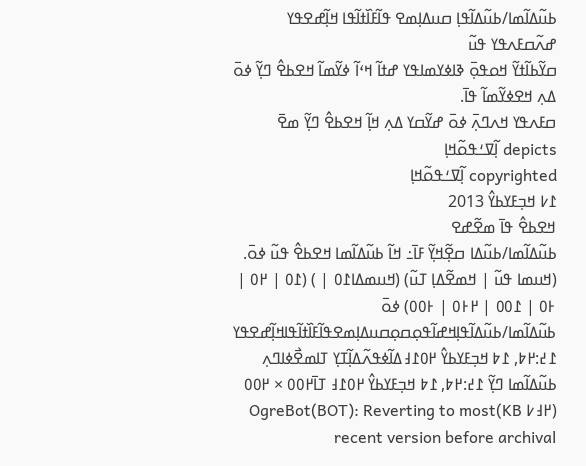ߕߎ߬ߡߊ߬ߘߊ/ߕߎ߬ߡߊ߬ߟߊ߲ ߛߎߡߊ߲ߘߐ ߟߊ߬ߓߊ߰ߙߊ߬ߟߊ ߞߊ߲߬ߝߐߟߌ
ߝߍ߬ߛߓߍߟߌ ߟߎ߬
ߛߌ߬ߕߊ߬ߙߌ߬ ߞߋߟߋ߲߫ ߢߊߦߌߘߊߟߌ ߝߙߊ߬ ߞߵߊ߬ ߦߌ߬ߘߊ߬ ߞߐߕߐ߮ ߣߌ߲߬ ߦߋ߫ ߡߍ߲ ߞߐߦߌ߬ߘߊ߬ ߟߊ߫.
ߛߓߍߟߌ ߞߍߣߍ߲߫ ߦߋ߫ ߝߌ߬ߛߌ ߡߍ߲ ߞߊ߲߬ ߞߐߕߐ߮ ߣߌ߲߬ ߘߐ߫
depicts ߊ߲߬ߜߑߟߋ߬ߞߊ߲
copyrighted ߊ߲߬ߜߑߟߋ߬ߞߊ߲
߁߇ ߞߏ߲ߓߌߕߌ߮ 2013
ߞߐߕߐ߮ ߟߊ߫ ߘߐ߬ߝߐ
ߕߎ߬ߡߊ߬ߘߊ/ߕߎ߬ߡߊ ߛߐ߲߬ߞߌ߲߬ ߓߊ߫߸ ߞߊ߬ ߕߎ߬ߡߊ߬ߘߊ ߞߐߕߐ߮ ߟߎ߬ ߦߋ߫.
(ߞߎߘߊ ߟߎ߬ | ߞߘߐ߬ߡߊ߲ ߠߎ߬) (ߞߎߘߡߊ߁߀ | ) (߁߀ | ߂߀ | ߅߀ | ߁߀߀ | ߂߅߀ | ߅߀߀) ߦߋ߫
ߕߎ߬ߡߊ߬ߘߊ/ߕߎ߬ߡߊ߬ߟߊ߲ߞߝߊ߬ߟߋ߲ߛߋ߲ߛߎߡߊ߲ߘߐߟߊ߬ߓߊ߰ߙߊ߬ߟߊߞߊ߲߬ߝߐߟߌ
߁߄:߂߈, ߁߈ ߞߏ߲ߓߌߕߌ߮ ߂߀߁߃ߡߊ߬ߦߟߍ߬ߡߊ߲߬ߠߌ߲ ߠߊߘߐ߯ߦߊߣߍ߲ ߕߎ߬ߡߊ߬ߘߊ ߣߌ߲߬ ߁߄:߂߈, ߁߈ ߞߏ߲ߓߌߕߌ߮ ߂߀߁߃ ߠߊ߫߂߀߀ × ߂߀߀ (߂߃߇ KB)OgreBot(BOT): Reverting to most recent version before archival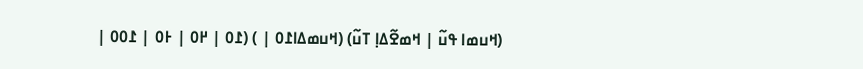(ߞߎߘߊ ߟߎ߬ | ߞߘߐ߬ߡߊ߲ ߠߎ߬) (ߞߎߘߡߊ߁߀ | ) (߁߀ | ߂߀ | ߅߀ | ߁߀߀ |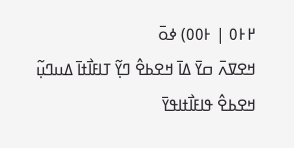߂߅߀ | ߅߀߀) ߦߋ߫
ߞߐߜߍ߫ ߛߌ߫ ߡߊ߫ ߞߐߕߐ߮ ߣߌ߲߬ ߠߊߓߊ߯ߙߊ߫ ߡߎߣߎ߲߬
ߞߐߕߐ߮ ߟߊߓߊ߯ߙߊߟߌ߫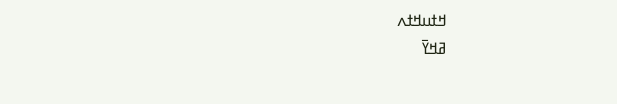ߞߙߎߞߙߍ
ߥߞߌ߫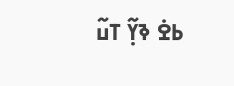ߕߐ߭ ߢߌ߲߬ ߠߎ߬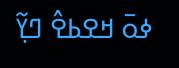ߦߋ߫ ߞߐߕߐ߮ ߣߌ߲߬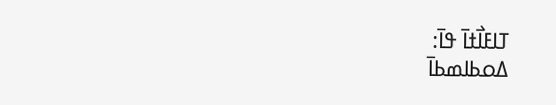ߠߊߓߊ߯ߙߊ߫ ߟߊ߫:
ߡߋߕߊߘߕߊ߫